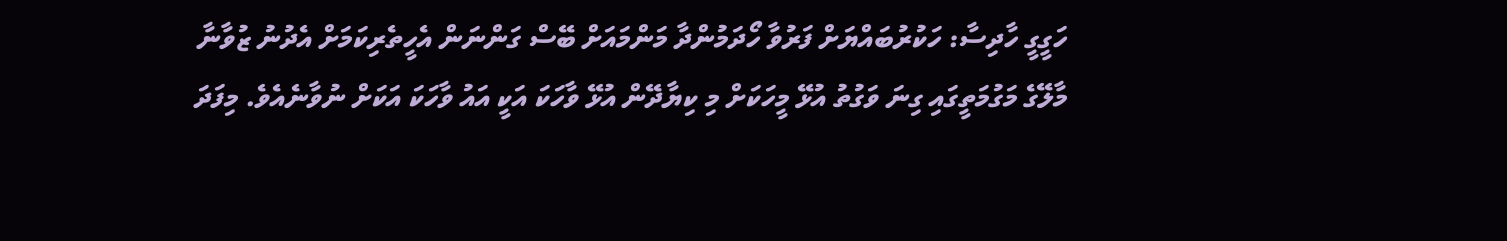ހަގީގީ ހާދިސާ: ހަކުރުބައްޔަށް ފަރުވާ ހޯދަމުންދާ މަންމައަށް ބޭސް ގަންނަން އެހީތެރިކަމަށް އެދުނު ޒުވާނާ
މާލޭގެ މަގުމަތީގައި ގިނަ ވަގުތު އުޅޭ މީހަކަށް މި ކިޔާދޭން އުޅޭ ވާހަކަ އަކީ އައު ވާހަކަ އަކަށް ނުވާނެއެވެ. މިފަދަ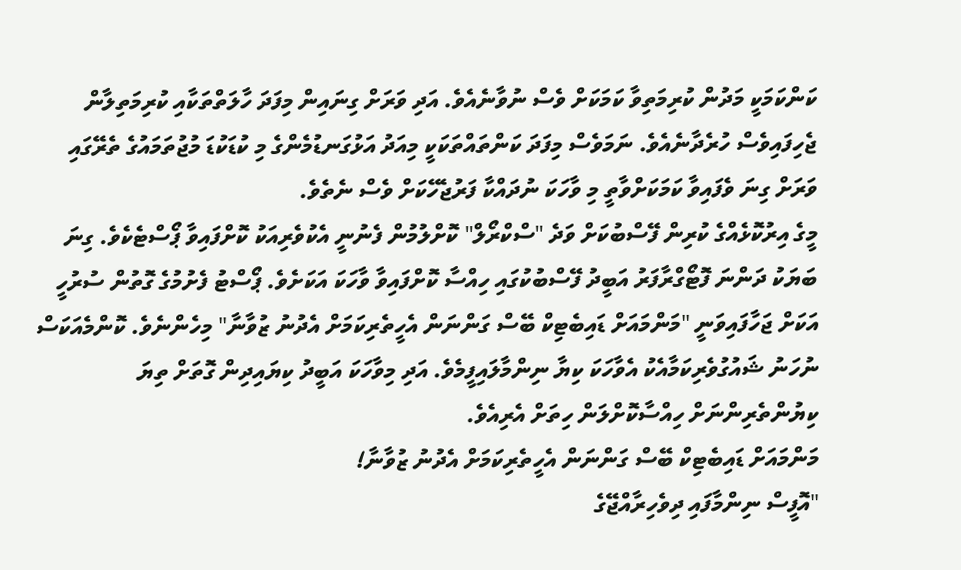ކަންކަމަކީ މަދުން ކުރިމަތިވާ ކަމަކަށް ވެސް ނުވާނެއެވެ. އަދި ވަރަށް ގިނައިން މިފަދަ ހާލަތްތަކާއި ކުރިމަތިލާން ޖެހިފައިވެސް ހުރެދާނެއެވެ. ނަމަވެސް މިފަދަ ކަންތައްތަކަކީ މިއަދު އަޅުގަނޑުމެންގެ މި ކުޑަކުޑަ މުޖުތަމައުގެ ތެރޭގައި ވަރަށް ގިނަ ވެފައިވާ ކަމަކަށްވާތީ މި ވާހަކަ ނުދައްކާ ފަރުޖެހޭކަށް ވެސް ނެތެވެ.
މީގެ އިރުކޮޅެއްގެ ކުރިން ފޭސްބުކަށް ވަދެ "ސްކްރޯލް" ކޮށްލުމުން ފެނުނީ އެކުވެރިއަކު ކޮށްފައިވާ ޕޯސްޓެކެވެ. ގިނަ ބަޔަކު ދަންނަ ފޮޓޯގްރާފަރު އަބީދު ފޭސްބުކުގައި ހިއްސާ ކޮށްފައިވާ ވާހަކަ އަކަށެވެ. ޕޯސްޓު ފެށުމުގެ ގޮތުން ސުރުހީ އަކަށް ޖަހާފައިވަނީ "މަންމައަށް ޑައިބެޓިކް ބޭސް ގަންނަން އެހީތެރިކަމަށް އެދުނު ޒުވާނާ" މިހެންނެވެ. ކޮންމެއަކަސް ނުހަނު ޝައުގުވެރިކަމާއެކު އެވާހަކަ ކިޔާ ނިންމާލައިފީމެވެ. އަދި މިވާހަކަ އަބީދު ކިޔައިދިން ގޮތަށް ތިޔަ ކިޔުންތެރިންނަށް ހިއްސާކޮށްލަން ހިތަށް އެރިއެވެ.
މަންމައަށް ޑައިބެޓިކް ބޭސް ގަންނަން އެހީތެރިކަމަށް އެދުނު ޒުވާނާ!
"އޮފީސް ނިންމާފައި ދިވެހިރާއްޖޭގެ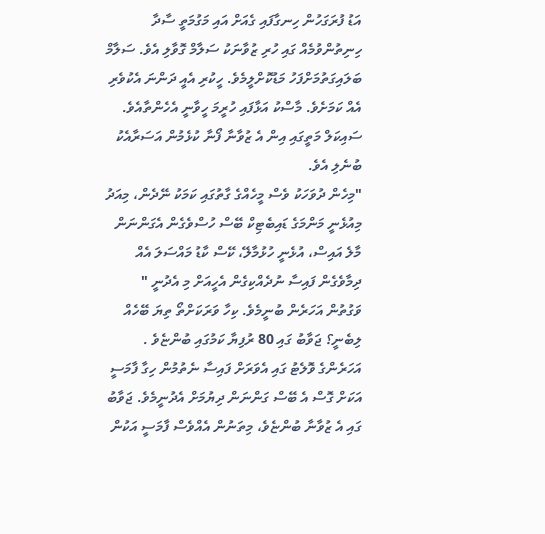އަޑު ފުރަގަހުން ހިނގާފައި ގެއަށް އައި މަގުމަތީ ސާދާ ހިނިތުންވުމެއް ގައި ހުރި ޒުވާނަކު ސަލާމް ގޮވާލި އެވެ. ސަލާމް ބަލައިގަތުމަށްފަހު މަޑުކޮށްލީމެވެ. ހީކުރި އެއީ ދަންނަ އެކުވެރި އެއް ކަމަށެވެ. މާސްކު އަޅާފައި ހުރީމަ ހީވާނީ އެހެންތާއެވެ. ސައިކަލް މަތީގައި އިން އެ ޒުވާނާ ފޯނާ ކުޅެމުން އަސަރާއެކު ބުނެލި އެވެ.
"މިހެން ދުވަހަކު ވެސް މީހެއްގެ ގާތުގައި ކަމަކު ނޭދެން، މިއަދު މިއުޅެނީ މަންމަގެ ޑައިބެޓިކް ބޭސް ހުސްވެގެން އެގަންނަން މާލެ އައިސް، އުޅެނީ ހުޅުމާލޭ، ކޭސް ކާޑު މައްސަލަ އެއް ދިމާވެގެން ފައިސާ ނުދެއްކިގެން އެހީއަށް މި އެދުނީ " ވަގުތުން އަހަރެން ބުނީމެވެ. ކިހާ ވަރަކަށްތޯ ތިޔަ ބޭހެއް ލިބެނީ؟ ޖަވާބު ގައި 80 ރުފިޔާ ކަމުގައި ބުންޏެވެ .
އަހަރެންގެ ވޮލެޓު ގައި އެވަރަށް ފައިސާ ނެތުމުން ހިގާ ފާމަސީ އަކަށް ގޮސް އެ ބޭސް ގަންނަން ދިޔުމަށް އެދުނީމެވެ. ޖަވާބު ގައި އެ ޒުވާނާ ބުންޏެވެ، މިތަނުން އެއްވެސް ފާމަސީ އަކުން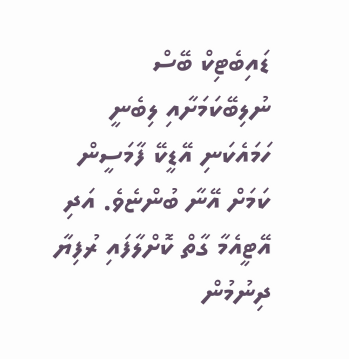ޑައިބެޓިކް ބޭސް ނުލިބޭކަމަށާއި ލިބެނީ ހަމައެކަނި އޭޑީކޭ ފާމަސީން ކަމަށް އޭނާ ބުންޏެވެ. އަދި އޭޓީއެމާ ގާތް ކޮށްލާފައި ރުފިޔާ ދިނުމުން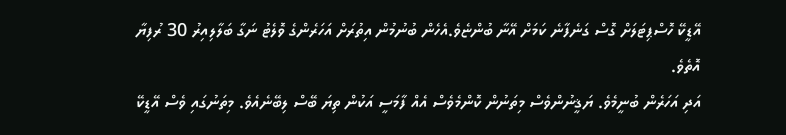އޭޑީކޭ ހޮސްޕިޓަލަށް ގޮސް ގަނެފާނެ ކަމަށް އޭނާ ބުންޏެވެ.އެހެން ބުނުމުން އިތުރަށް އަހަރެންގެ ވޮލެޓު ނަގާ ބަލާލިއިރު 30 ރުފިޔާ އޮތެވެ.
އަދި އަހަރެން ބުނީމެވެ. ޔަޤީނުންވެސް މިތަނުން ކޮންމެވެސް އެއް ފާމަސީ އަކުން ތިޔަ ބޭސް ލިބޭނެއެވެ. މިތަނުގައި ވެސް އޭޑީކޭ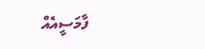ފާމަސީއެއް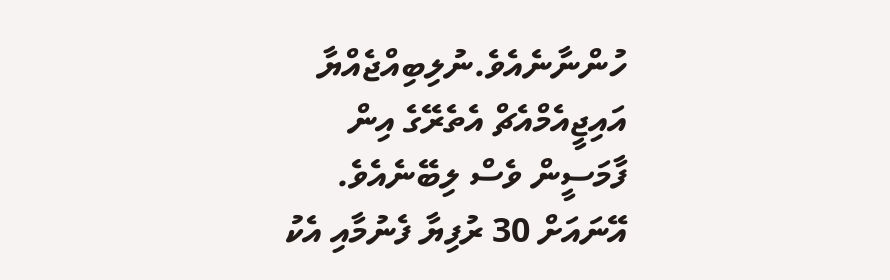ހުންނާނެއެވެ.ނުލިބިއްޖެއްޔާ އައިޖީއެމްއެޗް އެތެރޭގެ އިން ފާމަސީން ވެސް ލިބޭނެއެވެ.
އޭނައަށް 30 ރުފިޔާ ފެނުމާއި އެކު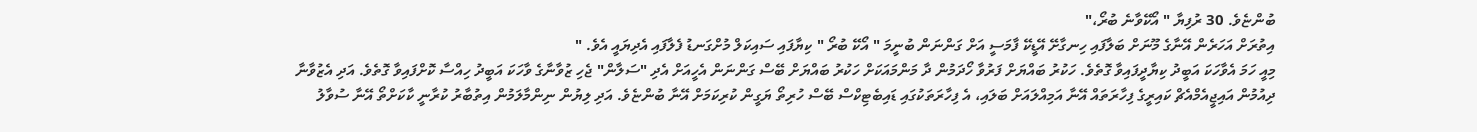ބުންޏެވެ. 30 ރުފިޔާ " އޯކޭވާނެ ބުރޯ،"
އިތުރަށް އަހަރެން އޭނާގެ މޫނަށް ބަލާފައި ހިނގާށޭ އޭޑީކޭ ފާމަސީ އަށް ގަންނަން ބުނީމަ " އޯކޭ ބުރޯ " ކިޔާފައި ސައިކަލް މުށްގަނޑު ފެލާފައި އެދިޔައީ އެވެ. "
މިއީ ހަމަ އެވާހަކަ އަބީދު ކިޔާދީފައިވާ ގޮތެވެ. ހަކުރު ބައްޔަށް ފަރުވާ ހޯދަމުން ދާ މަންމައަކަށް ހަކުރު ބައްޔަށް ބޭސް ގަންނަން އެހީއަށް އެދި "ސަލާން" ޖެހި ޒުވާނާގެ ވާހަކަ އަބީދު ހިއްސާ ކޮށްފައިވާ ގޮތެވެ. އަދި އެޒުވާނާ ދިއުމުން އައިޖީއެމްއެޗް ކައިރީގެ ފިހާރަތައް އޭނާ އަމިއްލައަށް ބަލައި، އެ ފިހާރަތަކުގައި ޑައިބެޓިކްސް ބޭސް ހުރިތޯ ޔަގީން ކުރިކަމަށް އޭނާ ބުންޏެވެ. އަދި ލިޔުން ނިންމާލަމުން އިތުބާރު ކުރާނީ ކާކަށްތޯ އޭނާ ސުވާލު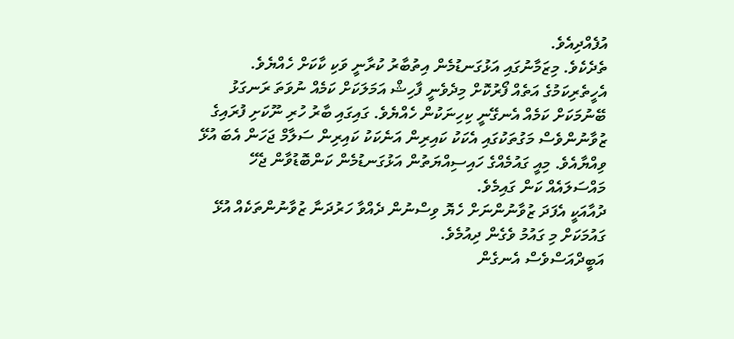އުފެއްދިއެވެ.
ތެދެކެވެ. މިޒަމާނުގައި އަޅުގަނޑުމެން އިތުބާރު ކުރާނީ ވަކި ކާކަށް ހެއްޔެވެ. އެހީތެރިކަމުގެ އަތެއް ފޯރުކޮށް މިދެވެނީ ފާހިޝް އަމަލަކަށް ކަމެއް ނުވަތަ ރަނގަޅު ބޭނުމަކަށް ކަމެއް އެނގޭނީ ކިހިނަކުން ހެއްޔެވެ. ގައިގައި ބާރު ހުރި ނޫކަށި ފުރައިގެ ޒުވާނުންވެސް މަގުތަކުގައި އެކަކު ކައިރިން އަނެކަކު ކައިރިން ސަލާމް ޖަހަން އެބަ އުޅޭ ވިއްޔާއެވެ. މިއީ ގައުމެއްގެ ހައިސިއްޔަތުން އަޅުގަނޑުމެން ކަންބޮޑުވާން ޖެހޭ މައްސަލައެއް ކަން ގައިމެވެ.
ދުއާއަކީ އެފަދަ ޒުވާނުންނަށް ހެޔޮ ވިސްނުން ދެއްވާ ހަރުދަނާ ޒުވާނުންތަކެއް އުޅޭ ގައުމަކަށް މި ގައުމު ވެގެން ދިއުމެވެ.
އަބީދްއަސްވެސް އެނގެން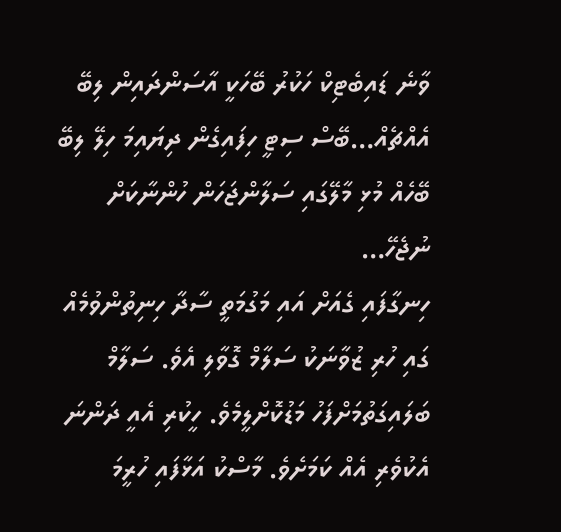ވާނެ ޑައިބެޓިކް ހަކުރު ބޭހަކީ އާސަންދައިން ލިބޭ އެއްޗެއް…ބޭސް ސިޓީ ހިފައިގެން ދިޔައިމަ ހިލޭ ލިބޭ ބޭހެއް މުޅި މާލޭގައި ސަލާންޖަހަން ހުންނާކަށް ނުޖެހޭ…
ހިނގާފައި ގެއަށް އައި މަގުމަތީ ސާދާ ހިނިތުންވުމެއް ގައި ހުރި ޒުވާނަކު ސަލާމް ގޮވާލި އެވެ. ސަލާމް ބަލައިގަތުމަށްފަހު މަޑުކޮށްލީމެވެ. ހީކުރި އެއީ ދަންނަ އެކުވެރި އެއް ކަމަށެވެ. މާސްކު އަޅާފައި ހުރީމަ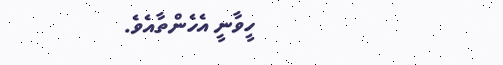ހީވާނީ އެހެންތާއެވެ.